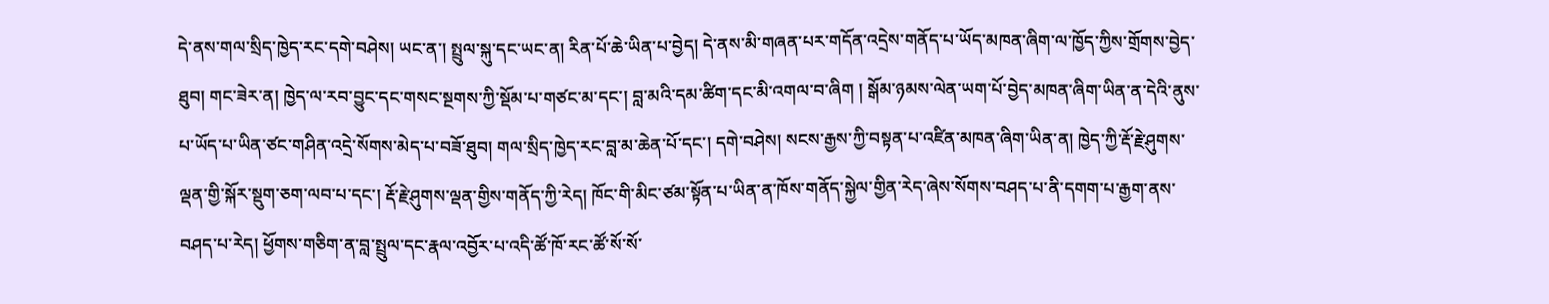དེ་ནས་གལ་སྲིད་ཁྱེད་རང་དགེ་བཤེས། ཡང་ན་། སྤྲུལ་སྐུ་དང་ཡང་ན། རིན་པོ་ཆེ་ཡིན་པ་བྱེད། དེ་ནས་མི་གཞན་པར་གདོན་འདྲེས་གནོད་པ་ཡོད་མཁན་ཞིག་ལ་ཁྱོད་ཀྱིས་གྲོགས་བྱེད་ཐུབ། གང་ཟེར་ན། ཁྱེད་ལ་རབ་བྱུང་དང་གསང་སྔགས་ཀྱི་སྡོམ་པ་གཙང་མ་དང་། བླ་མའི་དམ་ཚིག་དང་མི་འགལ་བ་ཞིག ། སྒོམ་ཉམས་ལེན་ཡག་པོ་བྱེད་མཁན་ཞིག་ཡིན་ན་དེའི་ནུས་པ་ཡོད་པ་ཡིན་ཙང་གཤིན་འདྲེ་སོགས་མེད་པ་བཟོ་ཐུབ། གལ་སྲིད་ཁྱེད་རང་བླ་མ་ཆེན་པོ་དང་། དགེ་བཤེས། སངས་རྒྱས་ཀྱི་བསྟན་པ་འཛིན་མཁན་ཞིག་ཡིན་ན། ཁྱེད་ཀྱི་རྡོ་རྗེ་ཤུགས་ལྡན་གྱི་སྐོར་སྡུག་ཅག་ལབ་པ་དང་། རྡོ་རྗེ་ཤུགས་ལྡན་གྱིས་གནོད་ཀྱི་རེད། ཁོང་གི་མིང་ཙམ་སྟོན་པ་ཡིན་ན་ཁོས་གནོད་སྐྱེལ་གྱིན་རེད་ཞེས་སོགས་བཤད་པ་ནི་དགག་པ་རྒྱག་ནས་བཤད་པ་རེད། ཕྱོགས་གཅིག་ན་བླ་སྤྲུལ་དང་རྣལ་འབྱོར་པ་འདི་ཚོ་ཁོ་རང་ཚོ་སོ་སོ་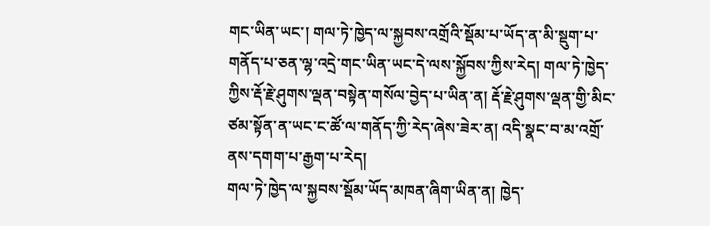གང་ཡིན་ཡང་། གལ་ཏེ་ཁྱེད་ལ་སྐྱབས་འགྲོའི་སྡོམ་པ་ཡོད་ན་མི་སྡུག་པ་གནོད་པ་ཅན་ལྷ་འདྲེ་གང་ཡིན་ཡང་དེ་ལས་སྐྱོབས་ཀྱིས་རེད། གལ་ཏེ་ཁྱེད་ཀྱིས་རྡོ་རྗེ་ཤུགས་ལྡན་བསྟེན་གསོལ་བྱེད་པ་ཡིན་ན། རྡོ་རྗེ་ཤུགས་ལྡན་གྱི་མིང་ཙམ་སྟོན་ན་ཡང་ང་ཚོ་ལ་གནོད་ཀྱི་རེད་ཞེས་ཟེར་ན། འདི་སྣང་བ་མ་འགྲོ་ནས་དགག་པ་རྒྱག་པ་རེད།
གལ་ཏེ་ཁྱེད་ལ་སྐྱབས་སྡོམ་ཡོད་མཁན་ཞིག་ཡིན་ན། ཁྱེད་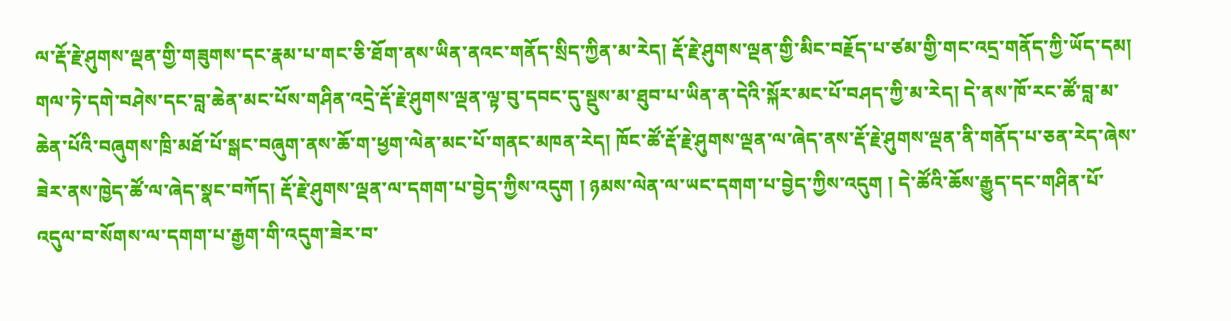ལ་རྡོ་རྗེ་ཤུགས་ལྡན་གྱི་གཟུགས་དང་རྣམ་པ་གང་ཅི་ཐོག་ནས་ཡིན་ནའང་གནོད་སྲིད་ཀྱིན་མ་རེད། རྡོ་རྗེ་ཤུགས་ལྡན་གྱི་མིང་བརྗོད་པ་ཙམ་གྱི་གང་འདྲ་གནོད་ཀྱི་ཡོད་དམ། གལ་ཏེ་དགེ་བཤེས་དང་བླ་ཆེན་མང་པོས་གཤིན་འདྲེ་རྡོ་རྗེ་ཤུགས་ལྡན་ལྟ་བུ་དབང་དུ་སྡུས་མ་ཐུབ་པ་ཡིན་ན་དེའི་སྐོར་མང་པོ་བཤད་ཀྱི་མ་རེད། དེ་ནས་ཁོ་རང་ཚོ་བླ་མ་ཆེན་པོའི་བཞུགས་ཁྲི་མཐོ་པོ་སྒང་བཞུག་ནས་ཆོ་ག་ཕྱག་ལེན་མང་པོ་གནང་མཁན་རེད། ཁོང་ཚོ་རྡོ་རྗེ་ཤུགས་ལྡན་ལ་ཞེད་ནས་རྡོ་རྗེ་ཤུགས་ལྡན་ནི་གནོད་པ་ཅན་རེད་ཞེས་ཟེར་ནས་ཁྱེད་ཚོ་ལ་ཞེད་སྣང་བཀོད། རྡོ་རྗེ་ཤུགས་ལྡན་ལ་དགག་པ་བྱེད་ཀྱིས་འདུག ། ཉམས་ལེན་ལ་ཡང་དགག་པ་བྱེད་ཀྱིས་འདུག ། དེ་ཚོའི་ཆོས་རྒྱུད་དང་གཤིན་པོ་འདུལ་བ་སོགས་ལ་དགག་པ་རྒྱག་གི་འདུག་ཟེར་བ་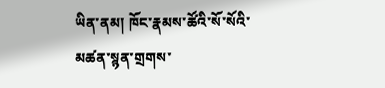ཡིན་ནམ། ཁོང་རྣམས་ཚོའི་སོ་སོའི་མཚན་སྙན་གྲགས་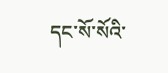དང་སོ་སོའི་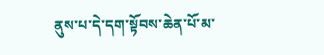ནུས་པ་དེ་དག་སྟོབས་ཆེན་པོ་མ་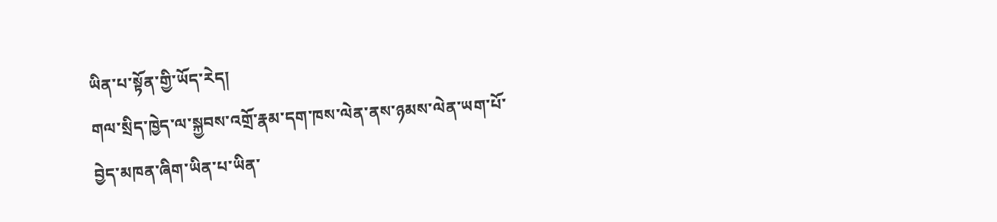ཡིན་པ་སྟོན་གྱི་ཡོད་རེད།
གལ་སྲིད་ཁྱེད་ལ་སྐྱབས་འགྲོ་རྣམ་དག་ཁས་ལེན་ནས་ཉམས་ལེན་ཡག་པོ་བྱེད་མཁན་ཞིག་ཡིན་པ་ཡིན་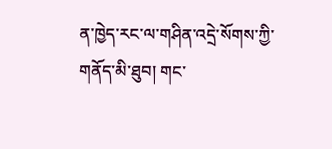ན་ཁྱེད་རང་ལ་གཤིན་འདྲེ་སོགས་ཀྱི་གནོད་མི་ཐུབ། གང་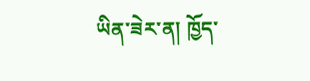ཡིན་ཟེར་ན། ཁྱོད་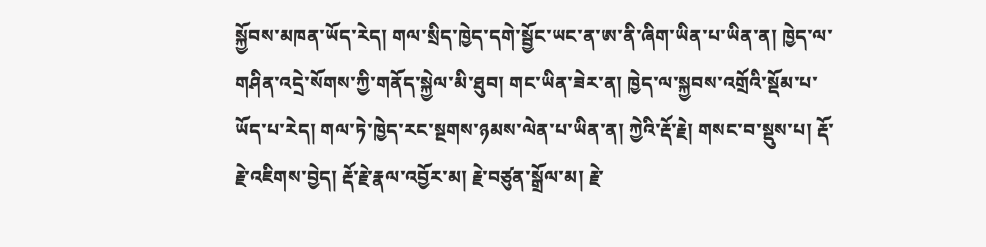སྐྱོབས་མཁན་ཡོད་རེད། གལ་སྲིད་ཁྱེད་དགེ་སྦྱོང་ཡང་ན་ཨ་ནི་ཞིག་ཡིན་པ་ཡིན་ན། ཁྱེད་ལ་གཤིན་འདྲེ་སོགས་ཀྱི་གནོད་སྐྱེལ་མི་ཐུབ། གང་ཡིན་ཟེར་ན། ཁྱེད་ལ་སྐྱབས་འགྲོའི་སྡོམ་པ་ཡོད་པ་རེད། གལ་ཏེ་ཁྱེད་རང་སྔགས་ཉམས་ལེན་པ་ཡིན་ན། ཀྱེའི་རྡོ་རྗེ། གསང་བ་སྡུས་པ། རྡོ་རྗེ་འཇིགས་བྱེད། རྡོ་རྗེ་རྣལ་འབྱོར་མ། རྗེ་བཙུན་སྒྲོལ་མ། རྗེ་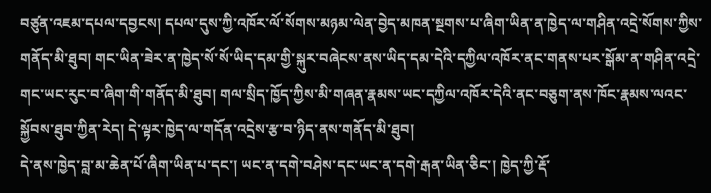བཙུན་འཇམ་དཔལ་དབྱངས། དཔལ་དུས་ཀྱི་འཁོར་ལོ་སོགས་མཉམ་ལེན་བྱེད་མཁན་སྔགས་པ་ཞིག་ཡིན་ན་ཁྱེད་ལ་གཤིན་འདྲེ་སོགས་ཀྱིས་གནོད་མི་ཐུབ། གང་ཡིན་ཟེར་ན་ཁྱེད་སོ་སོ་ཡིད་དམ་གྱི་སྐུར་བཞེངས་ནས་ཡིད་དམ་དེའི་དཀྱིལ་འཁོར་ནང་གནས་པར་སྒོམ་ན་གཤིན་འདྲེ་གང་ཡང་རུང་བ་ཞིག་གི་གནོད་མི་ཐུབ། གལ་སྲིད་ཁྱོད་ཀྱིས་མི་གཞན་རྣམས་ཡང་དཀྱིལ་འཁོར་དེའི་ནང་བཅུག་ནས་ཁོང་རྣམས་ལའང་སྐྱོབས་ཐུབ་ཀྱིན་རེད། དེ་ལྟར་ཁྱེད་ལ་གདོན་འདྲེས་རྩ་བ་ཉིད་ནས་གནོད་མི་ཐུབ།
དེ་ནས་ཁྱེད་བླ་མ་ཆེན་པོ་ཞིག་ཡིན་པ་དང་། ཡང་ན་དགེ་བཤེས་དང་ཡང་ན་དགེ་རྒན་ཡིན་ཅིང་། ཁྱེད་ཀྱི་རྡོ་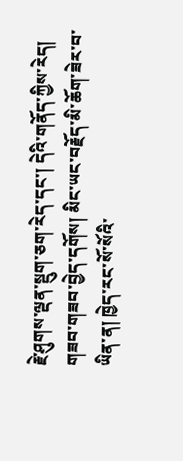རྗེ་ཤུགས་ལྡན་སྡུག་ཅག་རེད་དང་། དེའི་གནོད་ཀྱིས་རེད། གཟབ་གཟབ་བྱེད་དགོས། མིང་ཡང་བརྗོད་མི་ཆོག་ཟེར་བ་ཡིན་ན། ཁྱེད་རང་སོ་སོའི་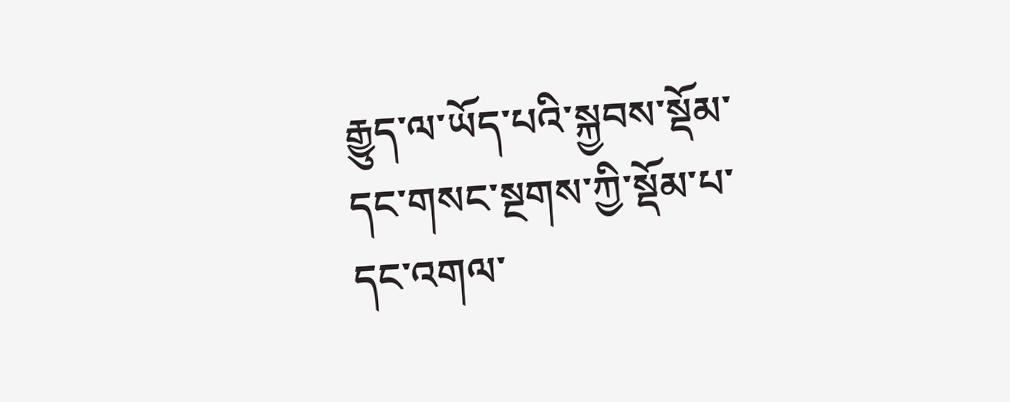རྒྱུད་ལ་ཡོད་པའི་སྐྱབས་སྡོམ་དང་གསང་སྔགས་ཀྱི་སྡོམ་པ་དང་འགལ་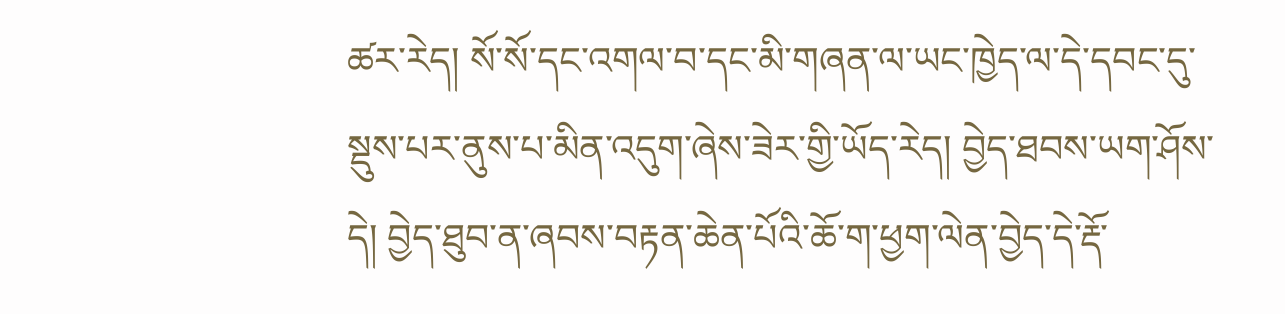ཚར་རེད། སོ་སོ་དང་འགལ་བ་དང་མི་གཞན་ལ་ཡང་ཁྱེད་ལ་དེ་དབང་དུ་སྡུས་པར་ནུས་པ་མིན་འདུག་ཞེས་ཟེར་གྱི་ཡོད་རེད། བྱེད་ཐབས་ཡག་ཤོས་དེ། བྱེད་ཐུབ་ན་ཞབས་བརྟན་ཆེན་པོའི་ཆོ་ག་ཕྱག་ལེན་བྱེད་དེ་རྡོ་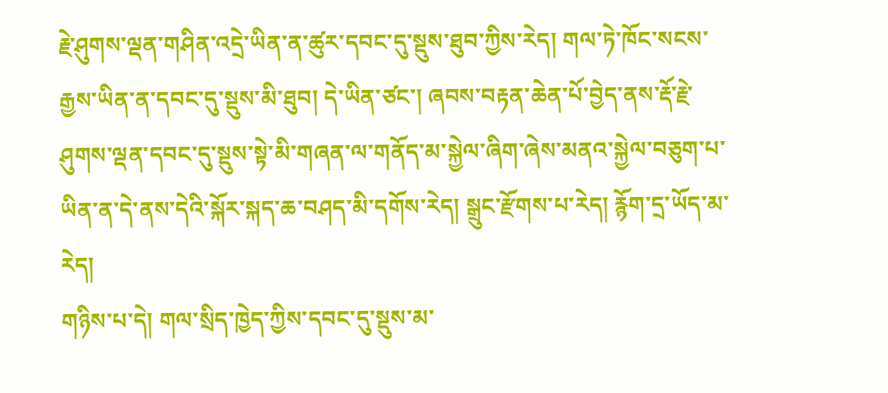རྗེ་ཤུགས་ལྡན་གཤིན་འདྲེ་ཡིན་ན་ཚུར་དབང་དུ་སྡུས་ཐུབ་ཀྱིས་རེད། གལ་ཏེ་ཁོང་སངས་རྒྱས་ཡིན་ན་དབང་དུ་སྡུས་མི་ཐུབ། དེ་ཡིན་ཙང་། ཞབས་བརྟན་ཆེན་པོ་བྱེད་ནས་རྡོ་རྗེ་ཤུགས་ལྡན་དབང་དུ་སྡུས་སྟེ་མི་གཞན་ལ་གནོད་མ་སྐྱེལ་ཞིག་ཞེས་མནའ་སྐྱེལ་བཅུག་པ་ཡིན་ན་དེ་ནས་དེའི་སྐོར་སྐད་ཆ་བཤད་མི་དགོས་རེད། སྒྲུང་རྫོགས་པ་རེད། རྙོག་དྲ་ཡོད་མ་རེད།
གཉིས་པ་དེ། གལ་སྲིད་ཁྱེད་ཀྱིས་དབང་དུ་སྡུས་མ་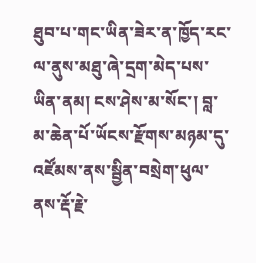ཐུབ་པ་གང་ཡིན་ཟེར་ན་ཁྱོད་རང་ལ་ནུས་མཐུ་ཞེ་དྲག་མེད་པས་ཡིན་ནམ། ངས་ཤེས་མ་སོང་། བླ་མ་ཆེན་པོ་ཡོངས་རྫོགས་མཉམ་དུ་འཛོམས་ནས་སྦྱིན་བསྲེག་ཕུལ་ནས་རྡོ་རྗེ་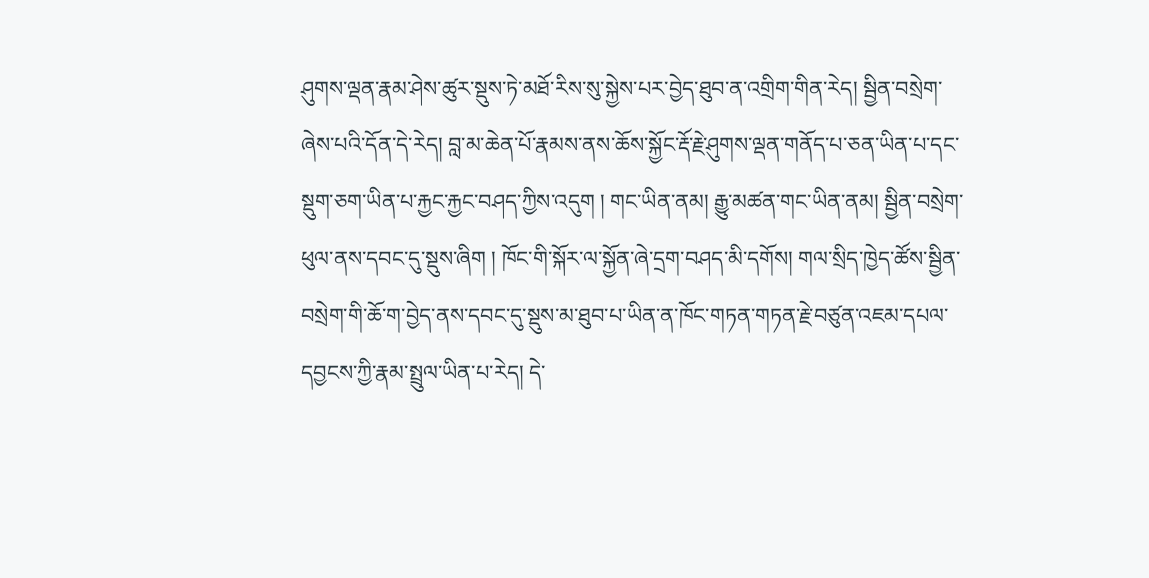ཤུགས་ལྡན་རྣམ་ཤེས་ཚུར་སྡུས་ཏེ་མཐོ་རིས་སུ་སྐྱེས་པར་བྱེད་ཐུབ་ན་འགྲིག་གིན་རེད། སྦྱིན་བསྲེག་ཞེས་པའི་དོན་དེ་རེད། བླ་མ་ཆེན་པོ་རྣམས་ནས་ཆོས་སྐྱོང་རྡོ་རྗེ་ཤུགས་ལྡན་གནོད་པ་ཅན་ཡིན་པ་དང་སྡུག་ཅག་ཡིན་པ་རྐྱང་རྐྱང་བཤད་ཀྱིས་འདུག ། གང་ཡིན་ནམ། རྒྱུ་མཚན་གང་ཡིན་ནམ། སྦྱིན་བསྲེག་ཕུལ་ནས་དབང་དུ་སྡུས་ཞིག ། ཁོང་གི་སྐོར་ལ་སྐྱོན་ཞེ་དྲག་བཤད་མི་དགོས། གལ་སྲིད་ཁྱེད་ཚོས་སྦྱིན་བསྲེག་གི་ཆོ་ག་བྱེད་ནས་དབང་དུ་སྡུས་མ་ཐུབ་པ་ཡིན་ན་ཁོང་གཏན་གཏན་རྗེ་བཙུན་འཇམ་དཔལ་དབྱངས་ཀྱི་རྣམ་སྤྲུལ་ཡིན་པ་རེད། དེ་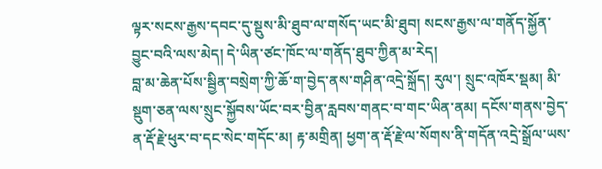ལྟར་སངས་རྒྱས་དབང་དུ་སྡུས་མི་ཐུབ་ལ་གསོད་ཡང་མི་ཐུབ། སངས་རྒྱས་ལ་གནོད་སྐྱོན་བྱུང་བའི་ལས་མེད། དེ་ཡིན་ཙང་ཁོང་ལ་གནོད་ཐུབ་ཀྱིན་མ་རེད།
བླ་མ་ཆེན་པོས་སྦྱིན་བསྲེག་ཀྱི་ཆོ་ག་བྱེད་ནས་གཤིན་འདྲེ་སྐྲོད། རུལ་། སྲུང་འཁོར་སྡམ། མི་སྡུག་ཅན་ལས་སྲུང་སྐྱོབས་ཡོང་བར་བྱིན་རླབས་གནང་བ་གང་ཡིན་ནམ། དངོས་གནས་བྱེད་ན་རྡོ་རྗེ་ཕུར་བ་དང་སེང་གདོང་མ། རྟ་མགྲིན། ཕྱག་ན་རྡོ་རྗེ་ལ་སོགས་ནི་གདོན་འདྲེ་སྒྲོལ་ཡས་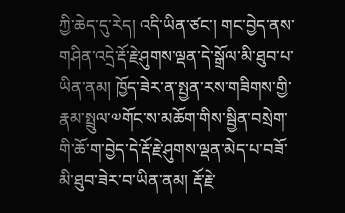ཀྱི་ཆེད་དུ་རེད། འདི་ཡིན་ཙང་། གང་བྱེད་ནས་གཤིན་འདྲེ་རྡོ་རྗེ་ཤུགས་ལྡན་དེ་སྒྲོལ་མི་ཐུབ་པ་ཡིན་ནམ། ཁྱོད་ཟེར་ན་སྤྱན་རས་གཟིགས་གྱི་རྣམ་སྤྲུལ་༧གོང་ས་མཆོག་གིས་སྦྱིན་བསྲེག་གི་ཆོ་ག་བྱེད་དེ་རྡོ་རྗེ་ཤུགས་ལྡན་མེད་པ་བཟོ་མི་ཐུབ་ཟེར་བ་ཡིན་ནམ། རྡོ་རྗེ་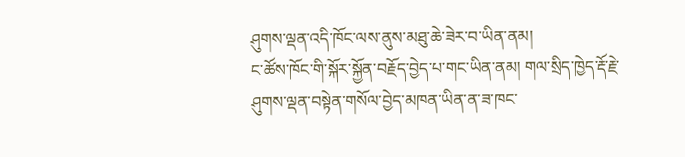ཤུགས་ལྡན་འདི་ཁོང་ལས་ནུས་མཐུ་ཆེ་ཟེར་བ་ཡིན་ནམ།
ང་ཚོས་ཁོང་གི་སྐོར་སྐྱོན་བརྗོད་བྱེད་པ་གང་ཡིན་ནམ། གལ་སྲིད་ཁྱེད་རྡོ་རྗེ་ཤུགས་ལྡན་བསྟེན་གསོལ་བྱེད་མཁན་ཡིན་ན་ཟ་ཁང་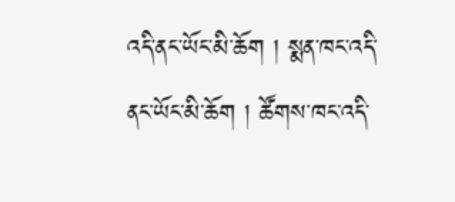འདི་ནང་ཡོང་མི་ཆོག ། སྨན་ཁང་འདི་ནང་ཡོང་མི་ཆོག ། ཚོགས་ཁང་འདི་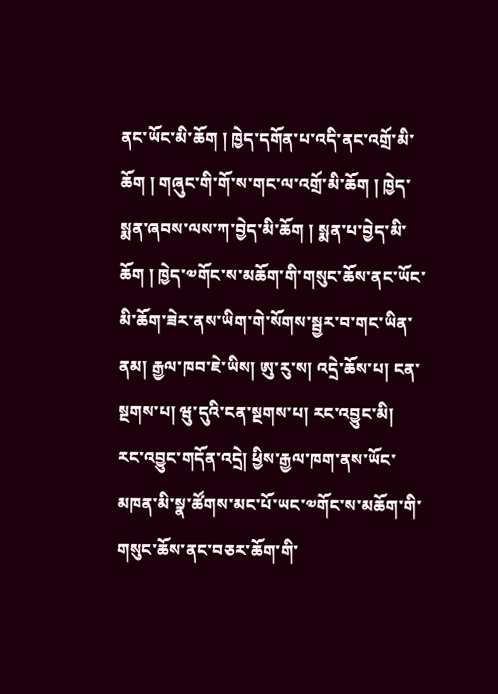ནང་ཡོང་མི་ཆོག ། ཁྱེད་དགོན་པ་འདི་ནང་འགྲོ་མི་ཆོག ། གཞུང་གི་གོ་ས་གང་ལ་འགྲོ་མི་ཆོག ། ཁྱེད་སྨན་ཞབས་ལས་ཀ་བྱེད་མི་ཆོག ། སྨན་པ་བྱེད་མི་ཆོག ། ཁྱེད་༧གོང་ས་མཆོག་གི་གསུང་ཆོས་ནང་ཡོང་མི་ཆོག་ཟེར་ནས་ཡིག་གེ་སོགས་སྦྱར་བ་གང་ཡིན་ནམ། རྒྱལ་ཁབ་ཇེ་ཡིས། ཨུ་རུ་ས། འདྲེ་ཆོས་པ། ངན་སྔགས་པ། ཝུ་དུའི་ངན་སྔགས་པ། རང་འབྱུང་མི། རང་འབྱུང་གདོན་འདྲེ། ཕྱིས་རྒྱལ་ཁག་ནས་ཡོང་མཁན་མི་སྣ་ཚོགས་མང་པོ་ཡང་༧གོང་ས་མཆོག་གི་གསུང་ཆོས་ནང་བཅར་ཆོག་གི་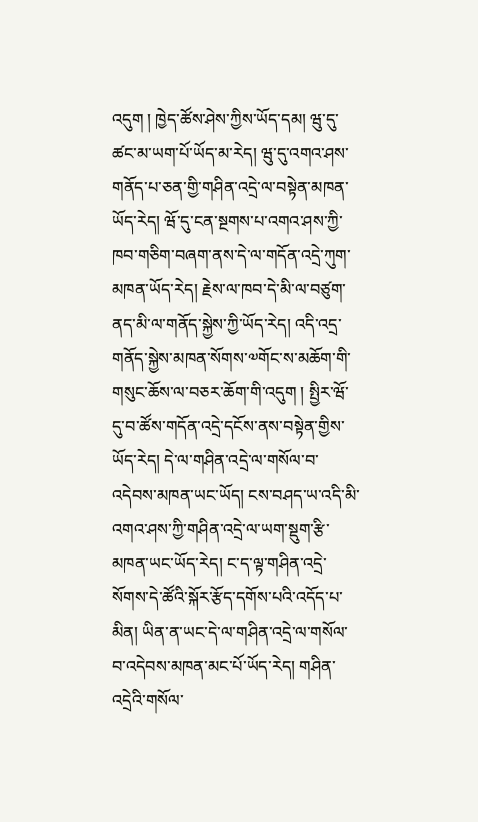འདུག ། ཁྱེད་ཚོས་ཤེས་ཀྱིས་ཡོད་དམ། ཝུ་དུ་ཚང་མ་ཡག་པོ་ཡོད་མ་རེད། ཝུ་དུ་འགའ་ཤས་གནོད་པ་ཅན་གྱི་གཤིན་འདྲེ་ལ་བསྟེན་མཁན་ཡོད་རེད། ཝོ་དུ་ངན་སྔགས་པ་འགའ་ཤས་ཀྱི་ཁབ་གཅིག་བཞག་ནས་དེ་ལ་གདོན་འདྲེ་ཀུག་མཁན་ཡོད་རེད། རྗེས་ལ་ཁབ་དེ་མི་ལ་བཙུག་ནད་མི་ལ་གནོད་སྐྱེས་ཀྱི་ཡོད་རེད། འདི་འདྲ་གནོད་སྐྱེས་མཁན་སོགས་༧གོང་ས་མཆོག་གི་གསུང་ཆོས་ལ་བཅར་ཆོག་གི་འདུག ། སྤྱིར་ཝོ་དུ་བ་ཚོས་གདོན་འདྲེ་དངོས་ནས་བསྟེན་གྱིས་ཡོད་རེད། དེ་ལ་གཤིན་འདྲེ་ལ་གསོལ་བ་འདེབས་མཁན་ཡང་ཡོད། ངས་བཤད་ཡ་འདི་མི་འགའ་ཤས་ཀྱི་གཤིན་འདྲེ་ལ་ཡག་སྡུག་རྩི་མཁན་ཡང་ཡོད་རེད། ང་ད་ལྟ་གཤིན་འདྲེ་སོགས་དེ་ཚོའི་སྐོར་རྩོད་དགོས་པའི་འདོད་པ་མིན། ཡིན་ན་ཡང་དེ་ལ་གཤིན་འདྲེ་ལ་གསོལ་བ་འདེབས་མཁན་མང་པོ་ཡོད་རེད། གཤིན་འདྲེའི་གསོལ་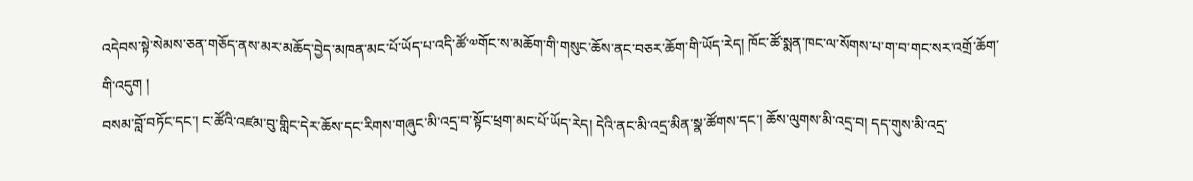འདེབས་སྟེ་སེམས་ཅན་གཅོད་ནས་མར་མཆོད་བྱེད་མཁན་མང་པོ་ཡོད་པ་འདི་ཚོ་༧གོང་ས་མཆོག་གི་གསུང་ཆོས་ནང་བཅར་ཆོག་གི་ཡོད་རེད། ཁོང་ཚོ་སྨན་ཁང་ལ་སོགས་པ་ག་བ་གང་སར་འགྲོ་ཆོག་གི་འདུག །
བསམ་བློ་བཏོང་དང་། ང་ཚོའི་འཛམ་བུ་གླིང་དེར་ཆོས་དང་རིགས་གཞུང་མི་འདྲ་བ་སྟོང་ཕྲག་མང་པོ་ཡོད་རེད། དེའི་ནང་མི་འདྲ་མིན་སྣ་ཚོགས་དང་། ཆོས་ལུགས་མི་འདྲ་བ། དད་གུས་མི་འདྲ་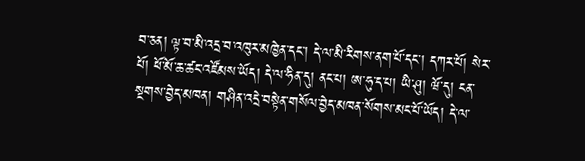བ་ཅན། ལྟ་བ་མི་འདྲ་བ་འཁུར་མཁྱེན་དང་། དེ་ལ་མི་རིགས་ནག་པོ་དང་། དཀར་པོ། སེར་པོ། ཕོ་མོ་ཆ་ཚང་འཛོམས་ཡོད། དེ་ལ་ཧིན་དུ། ནང་པ། ཨ་ཧུ་ད་པ། ཡི་ཤུ། ཝོ་དུ། ངན་སྔགས་བྱེད་མཁན། གཤིན་འདྲེ་བསྟེན་གསོལ་བྱེད་མཁན་སོགས་མང་པོ་ཡོད། དེ་ལ་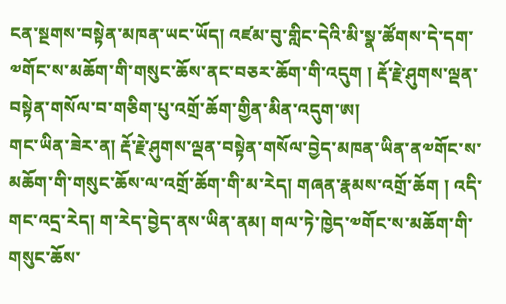ངན་སྔགས་བསྟེན་མཁན་ཡང་ཡོད། འཛམ་བུ་གླིང་དེའི་མི་སྣ་ཚོགས་དེ་དག་༧གོང་ས་མཆོག་གི་གསུང་ཆོས་ནང་བཅར་ཆོག་གི་འདུག ། རྡོ་རྗེ་ཤུགས་ལྡན་བསྟེན་གསོལ་བ་གཅིག་པུ་འགྲོ་ཆོག་གྱིན་མིན་འདུག་ཨ།
གང་ཡིན་ཟེར་ན། རྡོ་རྗེ་ཤུགས་ལྡན་བསྟེན་གསོལ་བྱེད་མཁན་ཡིན་ན༧གོང་ས་མཆོག་གི་གསུང་ཆོས་ལ་འགྲོ་ཆོག་གི་མ་རེད། གཞན་རྣམས་འགྲོ་ཆོག ། འདི་གང་འདྲ་རེད། ག་རེད་བྱེད་ནས་ཡིན་ནམ། གལ་ཏེ་ཁྱེད་༧གོང་ས་མཆོག་གི་གསུང་ཆོས་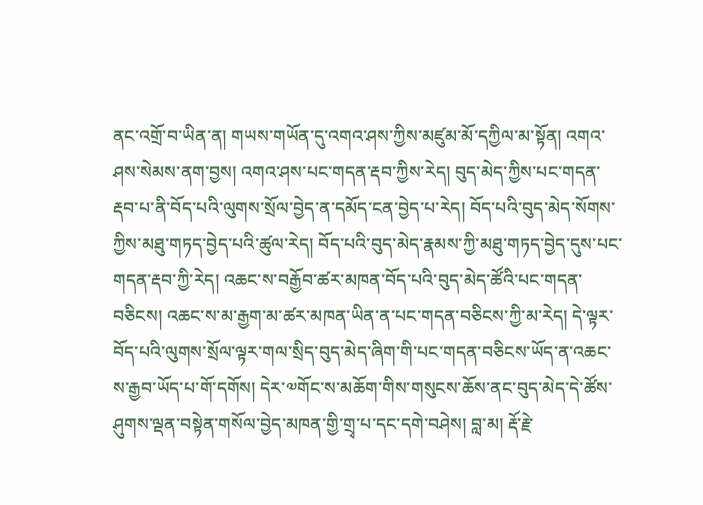ནང་འགྲོ་བ་ཡིན་ན། གཡས་གཡོན་དུ་འགའ་ཤས་ཀྱིས་མཛུམ་མོ་དཀྱིལ་མ་སྟོན། འགའ་ཤས་སེམས་ནག་བྱས། འགའ་ཤས་པང་གདན་རྡབ་ཀྱིས་རེད། བུད་མེད་ཀྱིས་པང་གདན་རྡབ་པ་ནི་བོད་པའི་ལུགས་སྲོལ་བྱེད་ན་དམོད་ངན་བྱེད་པ་རེད། བོད་པའི་བུད་མེད་སོགས་ཀྱིས་མཐུ་གཏད་བྱེད་པའི་ཚུལ་རེད། བོད་པའི་བུད་མེད་རྣམས་ཀྱི་མཐུ་གཏད་བྱེད་དུས་པང་གདན་རྡབ་ཀྱི་རེད། འཆང་ས་བརྒྱོབ་ཚར་མཁན་བོད་པའི་བུད་མེད་ཚོའི་པང་གདན་བཅིངས། འཆང་ས་མ་རྒྱག་མ་ཚར་མཁན་ཡིན་ན་པང་གདན་བཅིངས་ཀྱི་མ་རེད། དེ་ལྟར་བོད་པའི་ལུགས་སྲོལ་ལྟར་གལ་སྲིད་བུད་མེད་ཞིག་གི་པང་གདན་བཅིངས་ཡོད་ན་འཆང་ས་རྒྱབ་ཡོད་པ་གོ་དགོས། དེར་༧གོང་ས་མཆོག་གིས་གསུངས་ཆོས་ནང་བུད་མེད་དེ་ཚོས་ཤུགས་ལྡན་བསྟེན་གསོལ་བྱེད་མཁན་གྱི་གྲྭ་པ་དང་དགེ་བཤེས། བླ་མ། རྡོ་རྗེ་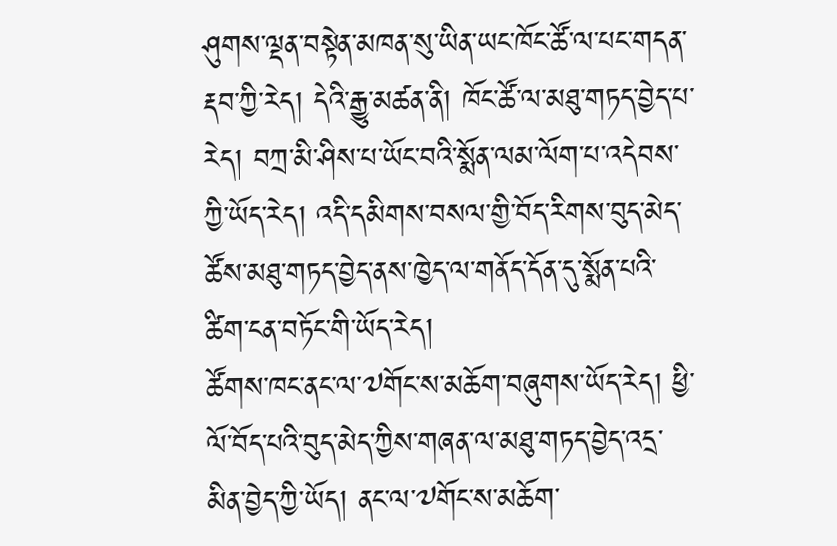ཤུགས་ལྡན་བསྟེན་མཁན་སུ་ཡིན་ཡང་ཁོང་ཚོ་ལ་པང་གདན་རྡབ་ཀྱི་རེད། དེའི་རྒྱུ་མཚན་ནི། ཁོང་ཚོ་ལ་མཐུ་གཏད་བྱེད་པ་རེད། བཀྲ་མི་ཤིས་པ་ཡོང་བའི་སྨོན་ལམ་ལོག་པ་འདེབས་ཀྱི་ཡོད་རེད། འདི་དམིགས་བསལ་གྱི་བོད་རིགས་བུད་མེད་ཚོས་མཐུ་གཏད་བྱེད་ནས་ཁྱེད་ལ་གནོད་དོན་དུ་སྨོན་པའི་ཚིག་ངན་བཏོང་གི་ཡོད་རེད།
ཚོགས་ཁང་ནང་ལ་༧གོང་ས་མཆོག་བཞུགས་ཡོད་རེད། ཕྱི་ལོ་བོད་པའི་བུད་མེད་ཀྱིས་གཞན་ལ་མཐུ་གཏད་བྱེད་འདྲ་མིན་བྱེད་ཀྱི་ཡོད། ནང་ལ་༧གོང་ས་མཆོག་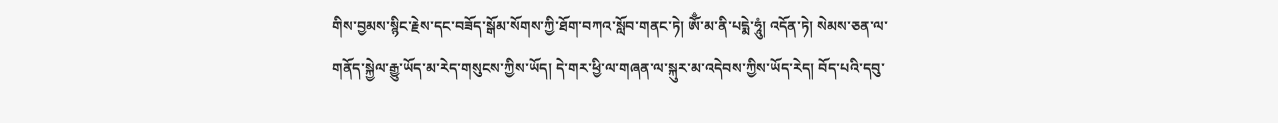གིས་བྱམས་སྙིང་རྗེས་དང་བཟོད་སྒོམ་སོགས་ཀྱི་ཐོག་བཀའ་སློབ་གནང་ཏེ། ཨོྃ་མ་ནི་པདྨེ་ཧཱུཾ། འདོན་ཏེ། སེམས་ཅན་ལ་གནོད་སྐྱེལ་རྒྱུ་ཡོད་མ་རེད་གསུངས་ཀྱིས་ཡོད། དེ་གར་ཕྱི་ལ་གཞན་ལ་སྐུར་མ་འདེབས་ཀྱིས་ཡོད་རེད། བོད་པའི་དབུ་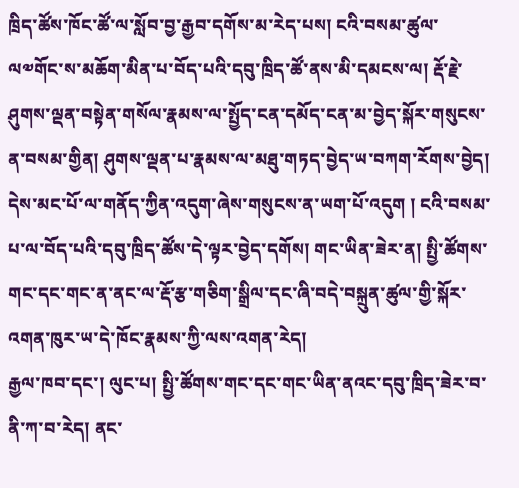ཁྲིད་ཚོས་ཁོང་ཚོ་ལ་སློབ་བྱ་རྒྱབ་དགོས་མ་རེད་པས། ངའི་བསམ་ཚུལ་ལ༧གོང་ས་མཆོག་མིན་པ་བོད་པའི་དབུ་ཁྲིད་ཚོ་ནས་མི་དམངས་ལ། རྡོ་རྗེ་ཤུགས་ལྡན་བསྟེན་གསོལ་རྣམས་ལ་སྤྱོད་ངན་དམོད་ངན་མ་བྱེད་སྐོར་གསུངས་ན་བསམ་གྱིན། ཤུགས་ལྡན་པ་རྣམས་ལ་མཐུ་གཏད་བྱེད་ཡ་བཀག་རོགས་བྱེད། དེས་མང་པོ་ལ་གནོད་ཀྱིན་འདུག་ཞེས་གསུངས་ན་ཡག་པོ་འདུག ། ངའི་བསམ་པ་ལ་བོད་པའི་དབུ་ཁྲིད་ཚོས་དེ་ལྟར་བྱེད་དགོས། གང་ཡིན་ཟེར་ན། སྤྱི་ཚོགས་གང་དང་གང་ན་ནང་ལ་རྡོ་རྩ་གཅིག་སྒྲིལ་དང་ཞི་བདེ་བསྐྲུན་ཚུལ་གྱི་སྐོར་འགན་ཁུར་ཡ་དེ་ཁོང་རྣམས་ཀྱི་ལས་འགན་རེད།
རྒྱལ་ཁབ་དང་། ལུང་པ། སྤྱི་ཚོགས་གང་དང་གང་ཡིན་ནའང་དབུ་ཁྲིད་ཟེར་བ་ནི་ཀ་བ་རེད། ནང་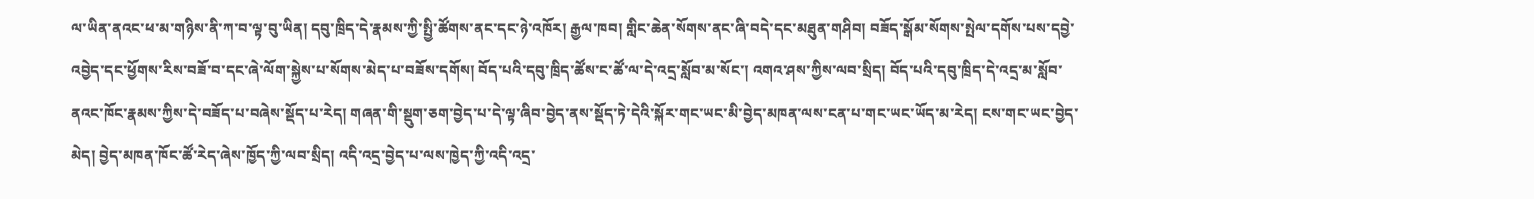ལ་ཡིན་ནའང་ཕ་མ་གཉིས་ནི་ཀ་བ་ལྟ་བུ་ཡིན། དབུ་ཁྲིད་དེ་རྣམས་ཀྱི་སྤྱི་ཚོགས་ནང་དང་ཉེ་འཁོར། རྒྱལ་ཁབ། གླིང་ཆེན་སོགས་ནང་ཞི་བདེ་དང་མཐུན་གཤིབ། བཟོད་སྒོམ་སོགས་སྤེལ་དགོས་པས་དབྱེ་འབྱེད་དང་ཕྱོགས་རིས་བཟོ་བ་དང་ཞེ་ལོག་སྐྱེས་པ་སོགས་མེད་པ་བཟོས་དགོས། བོད་པའི་དབུ་ཁྲིད་ཚོས་ང་ཚོ་ལ་དེ་འདྲ་སློབ་མ་སོང་། འགའ་ཤས་ཀྱིས་ལབ་སྲིད། བོད་པའི་དབུ་ཁྲིད་དེ་འདྲ་མ་སློབ་ནའང་ཁོང་རྣམས་ཀྱིས་དེ་བཟོད་པ་བཞེས་སྡོད་པ་རེད། གཞན་གི་སྡུག་ཅག་བྱེད་པ་དེ་ལྟ་ཞིབ་བྱེད་ནས་སྡོད་ཏེ་དེའི་སྐོར་གང་ཡང་མི་བྱེད་མཁན་ལས་ངན་པ་གང་ཡང་ཡོད་མ་རེད། ངས་གང་ཡང་བྱེད་མེད། བྱེད་མཁན་ཁོང་ཚོ་རེད་ཞེས་ཁྱོད་ཀྱི་ལབ་སྲིད། འདི་འདྲ་བྱེད་པ་ལས་ཁྱེད་ཀྱི་འདི་འདྲ་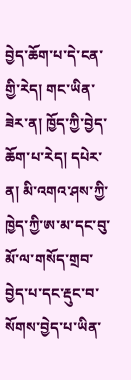བྱེད་ཆོག་པ་དེ་ངན་གྱི་རེད། གང་ཡིན་ཟེར་ན། ཁྱོད་ཀྱི་བྱེད་ཆོག་པ་རེད། དཔེར་ན། མི་འགའ་ཤས་ཀྱི་ཁྱེད་ཀྱི་ཨ་མ་དང་བུ་མོ་ལ་གསོད་གྲབ་བྱེད་པ་དང་རྡུང་བ་སོགས་བྱེད་པ་ཡིན་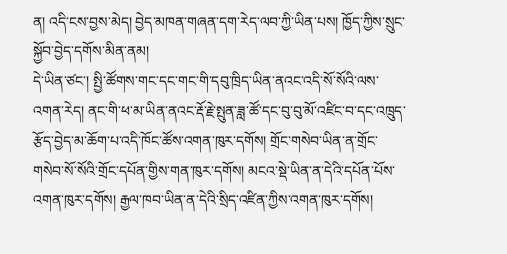ན། འདི་ངས་བྱས་མེད། བྱེད་མཁན་གཞན་དག་རེད་ལབ་ཀྱི་ཡིན་པས། ཁྱོད་ཀྱིས་སྲུང་སྐྱོབ་བྱེད་དགོས་མིན་ནམ།
དེ་ཡིན་ཙང་། སྤྱི་ཚོགས་གང་དང་གང་གི་དབུ་ཁྲིད་ཡིན་ནའང་འདི་སོ་སོའི་ལས་འགན་རེད། ནང་གི་ཕ་མ་ཡིན་ནའང་རྡོ་རྗེ་སྤུན་ཟླ་ཚོ་དང་བུ་བུ་མོ་འཛིང་བ་དང་འཁྲུད་རྩོད་བྱེད་མ་ཆོག་པ་འདི་ཁོང་ཚོས་འགན་ཁུར་དགོས། གྲོང་གསེབ་ཡིན་ན་གྲོང་གསེབ་སོ་སོའི་གྲོང་དཔོན་གྱིས་གན་ཁུར་དགོས། མངའ་སྡེ་ཡིན་ན་དེའི་དཔོན་པོས་འགན་ཁུར་དགོས། རྒྱལ་ཁབ་ཡིན་ན་དེའི་སྲིད་འཛིན་ཀྱིས་འགན་ཁུར་དགོས།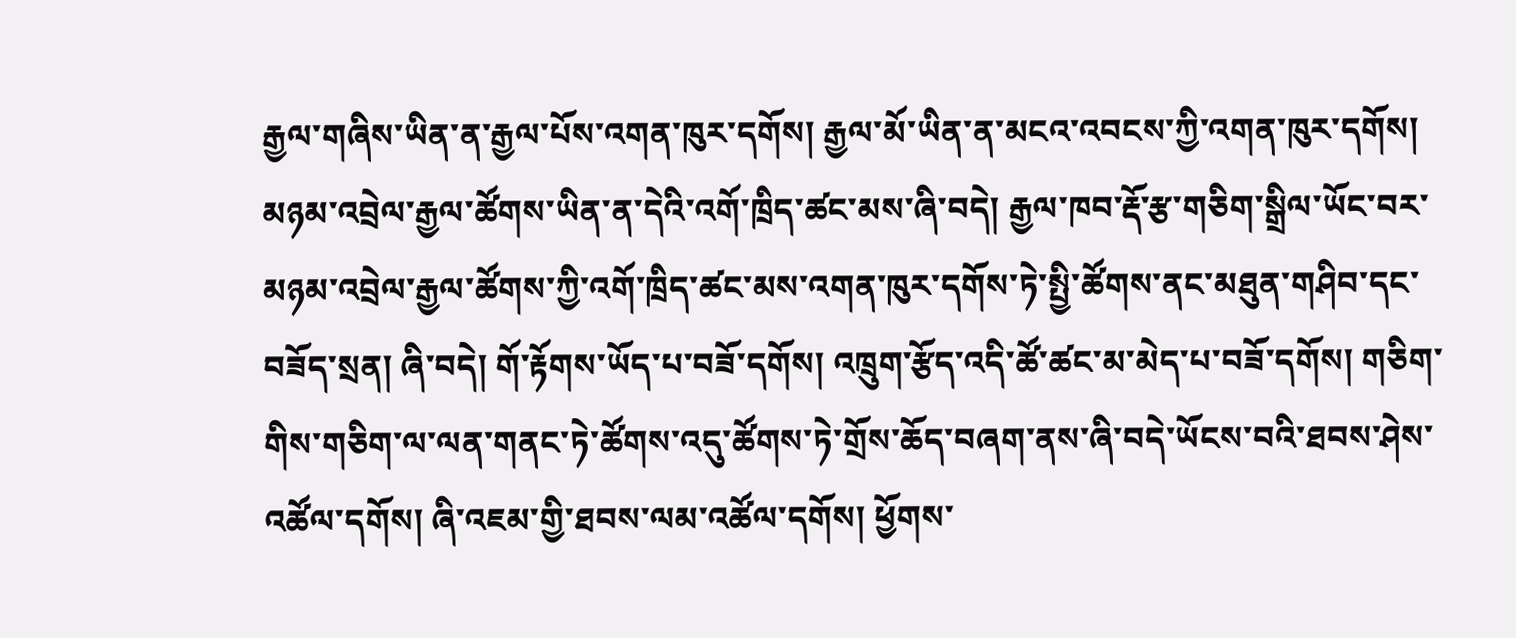རྒྱལ་གཞིས་ཡིན་ན་རྒྱལ་པོས་འགན་ཁུར་དགོས། རྒྱལ་མོ་ཡིན་ན་མངའ་འབངས་ཀྱི་འགན་ཁུར་དགོས། མཉམ་འབྲེལ་རྒྱལ་ཚོགས་ཡིན་ན་དེའི་འགོ་ཁྲིད་ཚང་མས་ཞི་བདེ། རྒྱལ་ཁབ་རྡོ་རྩ་གཅིག་སྒྲིལ་ཡོང་བར་མཉམ་འབྲེལ་རྒྱལ་ཚོགས་ཀྱི་འགོ་ཁྲིད་ཚང་མས་འགན་ཁུར་དགོས་ཏེ་སྤྱི་ཚོགས་ནང་མཐུན་གཤིབ་དང་བཟོད་སྲན། ཞི་བདེ། གོ་རྟོགས་ཡོད་པ་བཟོ་དགོས། འཁྲུག་རྩོད་འདི་ཚོ་ཚང་མ་མེད་པ་བཟོ་དགོས། གཅིག་གིས་གཅིག་ལ་ལན་གནང་ཏེ་ཚོགས་འདུ་ཚོགས་ཏེ་གྲོས་ཆོད་བཞག་ནས་ཞི་བདེ་ཡོངས་བའི་ཐབས་ཤེས་འཚོལ་དགོས། ཞི་འཇམ་གྱི་ཐབས་ལམ་འཚོལ་དགོས། ཕྱོགས་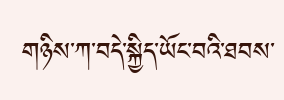གཉིས་ཀ་བདེ་སྐྱིད་ཡོང་བའི་ཐབས་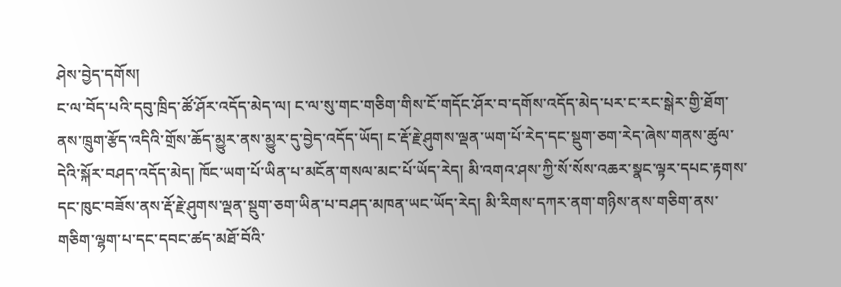ཤེས་བྱེད་དགོས།
ང་ལ་བོད་པའི་དབུ་ཁྲིད་ཚོ་ཤོར་འདོད་མེད་ལ། ང་ལ་སུ་གང་གཅིག་གིས་ངོ་གདོང་ཤོར་བ་དགོས་འདོད་མེད་པར་ང་རང་སྒེར་གྱི་ཐོག་ནས་ཁྲུག་རྩོད་འདིའི་གྲོས་ཆོད་མྱུར་ནས་མྱུར་དུ་བྱེད་འདོད་ཡོད། ང་རྡོ་རྗེ་ཤུགས་ལྡན་ཡག་པོ་རེད་དང་སྡུག་ཅག་རེད་ཞེས་གནས་ཚུལ་དེའི་སྐོར་བཤད་འདོད་མེད། ཁོང་ཡག་པོ་ཡིན་པ་མངོན་གསལ་མང་པོ་ཡོད་རེད། མི་འགའ་ཤས་ཀྱི་སོ་སོས་འཆར་སྣང་ལྟར་དཔང་རྟགས་དང་ཁུང་བཟོས་ནས་རྡོ་རྗེ་ཤུགས་ལྡན་སྡུག་ཅག་ཡིན་པ་བཤད་མཁན་ཡང་ཡོད་རེད། མི་རིགས་དཀར་ནག་གཉིས་ནས་གཅིག་ནས་གཅིག་ལྷག་པ་དང་དབང་ཚད་མཐོ་བོའི་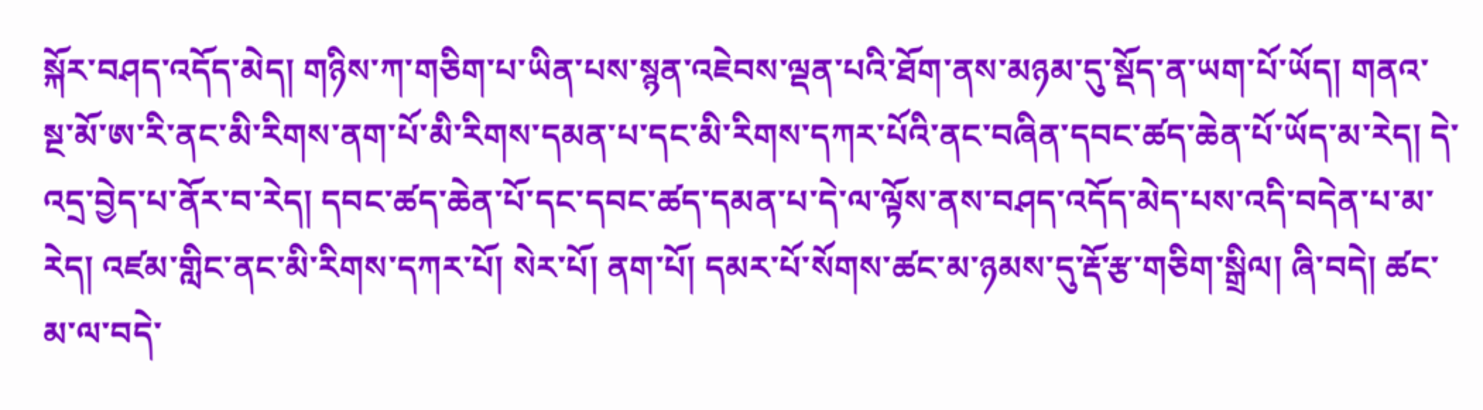སྐོར་བཤད་འདོད་མེད། གཉིས་ཀ་གཅིག་པ་ཡིན་པས་སྙན་འཇེབས་ལྡན་པའི་ཐོག་ནས་མཉམ་དུ་སྡོད་ན་ཡག་པོ་ཡོད། གནའ་སྔ་མོ་ཨ་རི་ནང་མི་རིགས་ནག་པོ་མི་རིགས་དམན་པ་དང་མི་རིགས་དཀར་པོའི་ནང་བཞིན་དབང་ཚད་ཆེན་པོ་ཡོད་མ་རེད། དེ་འདྲ་བྱེད་པ་ནོར་བ་རེད། དབང་ཚད་ཆེན་པོ་དང་དབང་ཚད་དམན་པ་དེ་ལ་ལྟོས་ནས་བཤད་འདོད་མེད་པས་འདི་བདེན་པ་མ་རེད། འཛམ་གླིང་ནང་མི་རིགས་དཀར་པོ། སེར་པོ། ནག་པོ། དམར་པོ་སོགས་ཚང་མ་ཉམས་དུ་རྡོ་རྩ་གཅིག་སྒྲིལ། ཞི་བདེ། ཚང་མ་ལ་བདེ་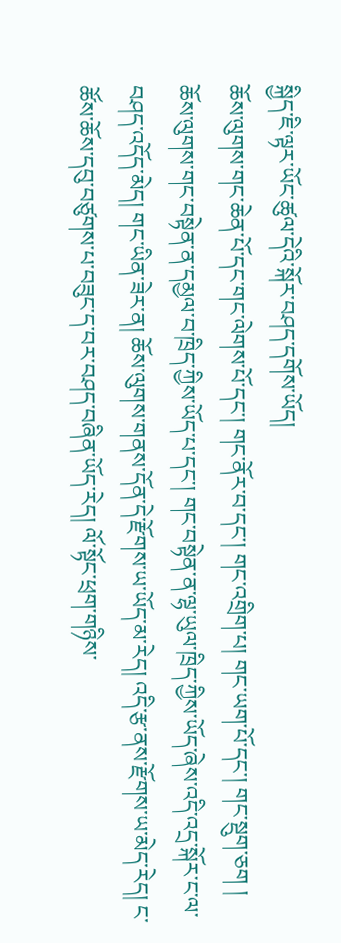སྐྱིད་ཇི་ལྟར་ཡོང་ཚུལ་དེའི་སྐོར་བཤད་དགོས་ཡོད།
ཆོས་ལུགས་གང་ཆེན་པོ་དང་གང་ལེགས་པོ་དང་། གང་ནོར་བ་དང་། གང་འགྲིག་པ། གང་ཡག་པོ་དང་། གང་སྡུག་ཅག ། ཆོས་ལུགས་གང་བསྟེན་ན་དམྱལ་བ་ཁྲིད་ཀྱིས་ཡོད་པ་དང་། གང་བསྟེན་ན་ལྷ་ཡུལ་ཁྲིད་ཀྱིས་ཡོད་ཞེས་འདི་འདྲ་སྐོར་ང་ལ་བཤད་འདོད་མེད། གང་ཡིན་ཟེར་ན། ཆོས་ལུགས་གནས་དོན་དེ་རྫོགས་ཡ་ཡོད་མ་རེད། འདི་རྩ་ནས་རྫོགས་ཡ་མེད་རེད། ང་ཚོས་ཆོས་དབུ་བཙུགས་པ་བཟུང་ད་བར་བཤད་བཞིན་ཡོད་རེད། ལོ་སྟོང་ཕྲག་གཉིས་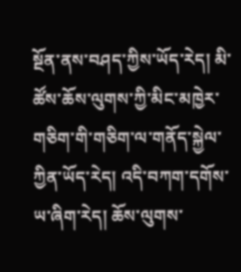སྔོན་ནས་བཤད་ཀྱིས་ཡོད་རེད། མི་ཚོས་ཆོས་ལུགས་ཀྱི་མིང་མཁྱེར་གཅིག་གི་གཅིག་ལ་གནོད་སྐྱེལ་ཀྱིན་ཡོད་རེད། འདི་བཀག་དགོས་ཡ་ཞིག་རེད། ཆོས་ལུགས་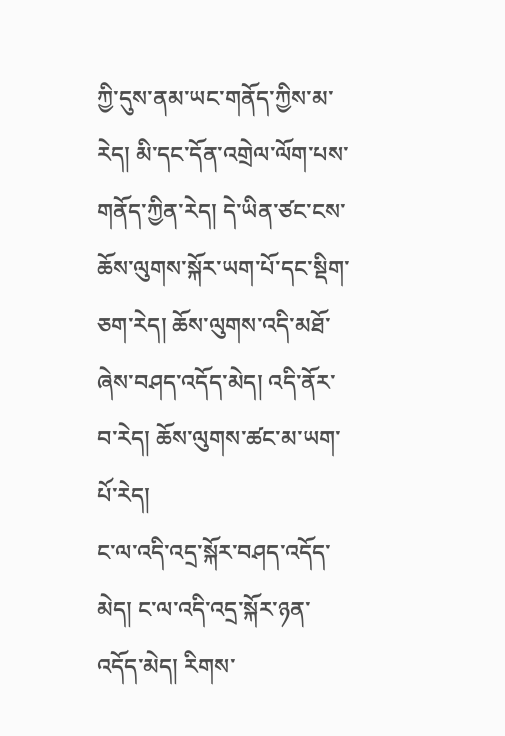ཀྱི་དུས་ནམ་ཡང་གནོད་ཀྱིས་མ་རེད། མི་དང་དོན་འགྲེལ་ལོག་པས་གནོད་ཀྱིན་རེད། དེ་ཡིན་ཙང་ངས་ཆོས་ལུགས་སྐོར་ཡག་པོ་དང་སྡིག་ཅག་རེད། ཆོས་ལུགས་འདི་མཐོ་ཞེས་བཤད་འདོད་མེད། འདི་ནོར་བ་རེད། ཆོས་ལུགས་ཚང་མ་ཡག་པོ་རེད།
ང་ལ་འདི་འདྲ་སྐོར་བཤད་འདོད་མེད། ང་ལ་འདི་འདྲ་སྐོར་ཉན་འདོད་མེད། རིགས་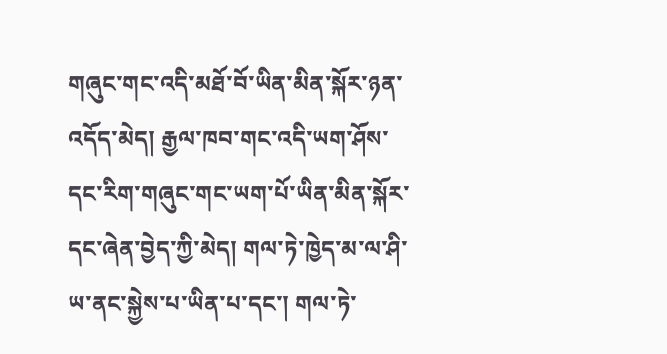གཞུང་གང་འདི་མཐོ་བོ་ཡིན་མིན་སྐོར་ཉན་འདོད་མེད། རྒྱལ་ཁབ་གང་འདི་ཡག་ཤོས་དང་རིག་གཞུང་གང་ཡག་པོ་ཡིན་མིན་སྐོར་དང་ཞེན་བྱེད་ཀྱི་མེད། གལ་ཏེ་ཁྱེད་མ་ལ་ཤི་ཡ་ནང་སྐྱེས་པ་ཡིན་པ་དང་། གལ་ཏེ་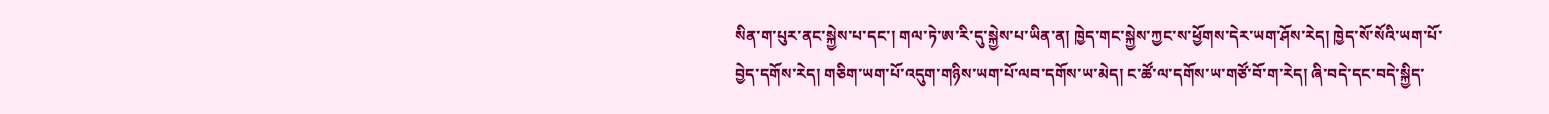སིན་ག་པུར་ནང་སྐྱེས་པ་དང་། གལ་ཏེ་ཨ་རི་དུ་སྐྱེས་པ་ཡིན་ན། ཁྱེད་གང་སྐྱེས་ཀྱང་ས་ཕྱོགས་དེར་ཡག་ཤོས་རེད། ཁྱེད་སོ་སོའི་ཡག་པོ་བྱེད་དགོས་རེད། གཅིག་ཡག་པོ་འདུག་གཉིས་ཡག་པོ་ལབ་དགོས་ཡ་མེད། ང་ཚོ་ལ་དགོས་ཡ་གཙོ་བོ་ག་རེད། ཞི་བདེ་དང་བདེ་སྐྱིད་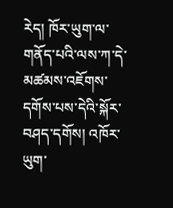རེད། ཁོར་ཡུག་ལ་གནོད་པའི་ལས་ཀ་དེ་མཚམས་འཇོགས་དགོས་པས་དེའི་སྐོར་བཤད་དགོས། འཁོར་ཡུག་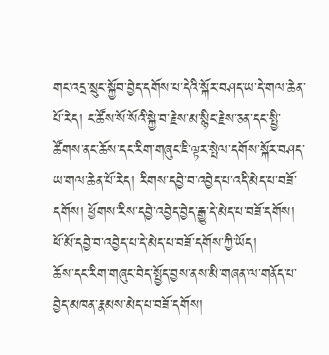གང་འདྲ་སྲུང་སྐྱོབ་བྱེད་དགོས་པ་དེའི་སྐོར་བཤད་ཡ་དེ་གལ་ཆེན་པོ་རེད། ང་ཚོས་སོ་སོའི་སྐྱེ་བ་རྗེས་མ་སྙིང་རྗེས་ཅན་དང་སྤྱི་ཚོགས་ནང་ཆོས་དང་རིག་གཞུང་ཇི་ལྟར་སྤེལ་དགོས་སྐོར་བཤད་ཡ་གལ་ཆེན་པོ་རེད། རིགས་དབྱེ་བ་འབྱེད་པ་འདི་མེད་པ་བཟོ་དགོས། ཕྱོགས་རིས་དབྱེ་འབྱེད་བྱེད་རྒྱུ་དེ་མེད་པ་བཟོ་དགོས། ཕོ་མོ་དབྱེ་བ་འབྱེད་པ་དེ་མེད་པ་བཟོ་དགོས་ཀྱི་ཡོད།
ཆོས་དང་རིག་གཞུང་བེད་སྤྱོད་བྱས་ནས་མི་གཞན་ལ་གནོད་པ་བྱེད་མཁན་རྣམས་མེད་པ་བཟོ་དགོས།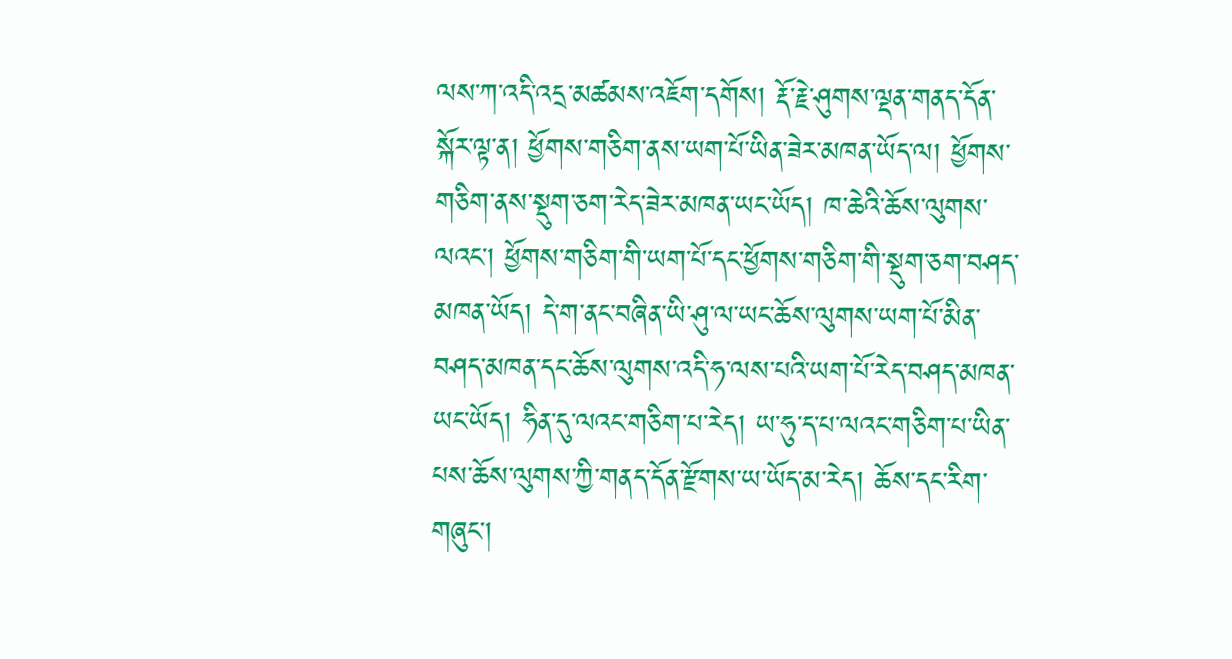ལས་ཀ་འདི་འདྲ་མཚམས་འཇོག་དགོས། རྡོ་རྗེ་ཤུགས་ལྡན་གནད་དོན་སྐོར་ལྟ་ན། ཕྱོགས་གཅིག་ནས་ཡག་པོ་ཡིན་ཟེར་མཁན་ཡོད་ལ། ཕྱོགས་གཅིག་ནས་སྡུག་ཅག་རེད་ཟེར་མཁན་ཡང་ཡོད། ཁ་ཆེའི་ཆོས་ལུགས་ལའང་། ཕྱོགས་གཅིག་གི་ཡག་པོ་དང་ཕྱོགས་གཅིག་གི་སྡུག་ཅག་བཤད་མཁན་ཡོད། དེ་ག་ནང་བཞིན་ཡི་ཤུ་ལ་ཡང་ཆོས་ལུགས་ཡག་པོ་མིན་བཤད་མཁན་དང་ཆོས་ལུགས་འདི་ཧ་ལས་པའི་ཡག་པོ་རེད་བཤད་མཁན་ཡང་ཡོད། ཧིན་དུ་ལའང་གཅིག་པ་རེད། ཡ་ཧུ་ད་པ་ལའང་གཅིག་པ་ཡིན་པས་ཆོས་ལུགས་ཀྱི་གནད་དོན་རྫོགས་ཡ་ཡོད་མ་རེད། ཆོས་དང་རིག་གཞུང་།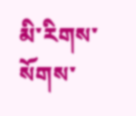མི་རིགས་སོགས་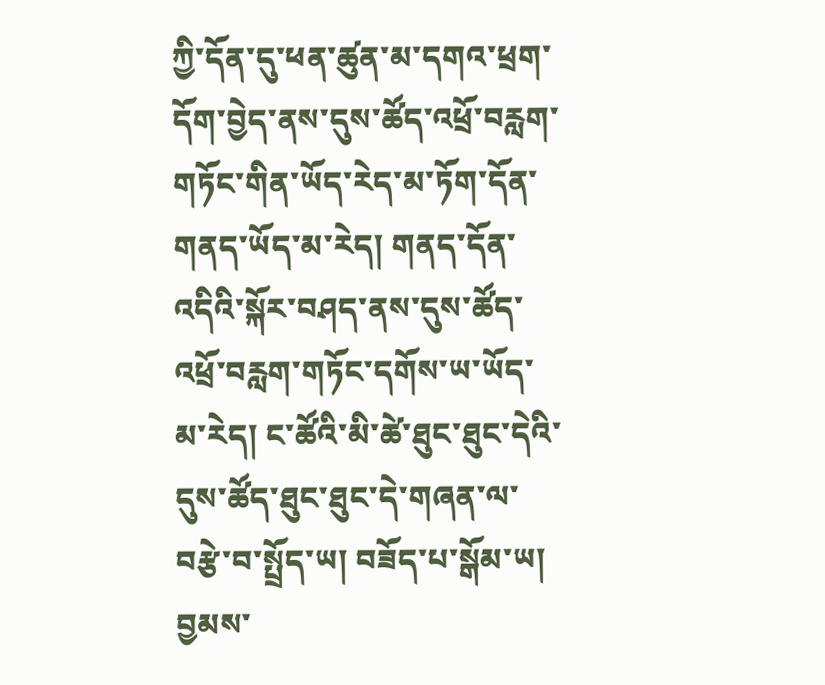ཀྱི་དོན་དུ་ཕན་ཚུན་མ་དགའ་ཕྲག་དོག་བྱེད་ནས་དུས་ཚོད་འཕྲོ་བརླག་གཏོང་གིན་ཡོད་རེད་མ་ཏོག་དོན་གནད་ཡོད་མ་རེད། གནད་དོན་འདིའི་སྐོར་བཤད་ནས་དུས་ཚོད་འཕྲོ་བརླག་གཏོང་དགོས་ཡ་ཡོད་མ་རེད། ང་ཚོའི་མི་ཚེ་ཐུང་ཐུང་དེའི་དུས་ཚོད་ཐུང་ཐུང་དེ་གཞན་ལ་བརྩེ་བ་སྤྲོད་ཡ། བཟོད་པ་སྒོམ་ཡ། བྱམས་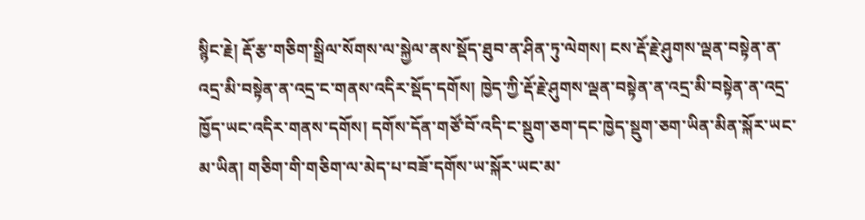སྙིང་རྗེ། རྡོ་རྩ་གཅིག་སྒྲིལ་སོགས་ལ་སྐྱེལ་ནས་སྡོད་ཐུབ་ན་ཤིན་ཏུ་ལེགས། ངས་རྡོ་རྗེ་ཤུགས་ལྡན་བསྟེན་ན་འདྲ་མི་བསྟེན་ན་འདྲ་ང་གནས་འདིར་སྡོད་དགོས། ཁྱེད་ཀྱི་རྡོ་རྗེ་ཤུགས་ལྡན་བསྟེན་ན་འདྲ་མི་བསྟེན་ན་འདྲ་ཁྱོད་ཡང་འདིར་གནས་དགོས། དགོས་དོན་གཙོ་བོ་འདི་ང་སྡུག་ཅག་དང་ཁྱེད་སྡུག་ཅག་ཡིན་མིན་སྐོར་ཡང་མ་ཡིན། གཅིག་གི་གཅིག་ལ་མེད་པ་བཟོ་དགོས་ཡ་སྐོར་ཡང་མ་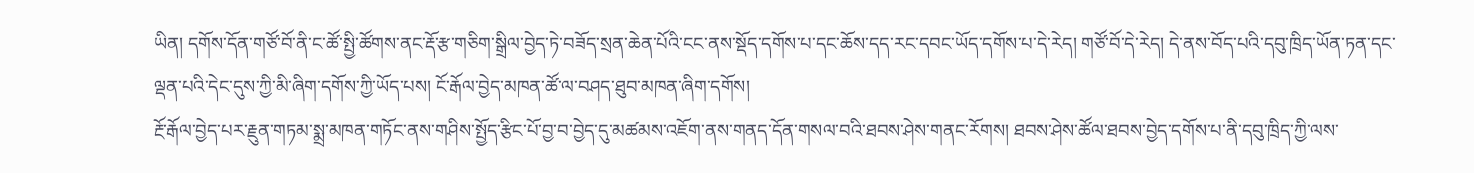ཡིན། དགོས་དོན་གཙོ་བོ་ནི་ང་ཚོ་སྤྱི་ཚོགས་ནང་རྡོ་རྩ་གཅིག་སྒྲིལ་བྱེད་ཏེ་བཟོད་སྲན་ཆེན་པོའི་ངང་ནས་སྡོད་དགོས་པ་དང་ཆོས་དད་རང་དབང་ཡོད་དགོས་པ་དེ་རེད། གཙོ་བོ་དེ་རེད། དེ་ནས་བོད་པའི་དབུ་ཁྲིད་ཡོན་ཏན་དང་ལྡན་པའི་དེང་དུས་ཀྱི་མི་ཞིག་དགོས་ཀྱི་ཡོད་པས། ངོ་རྒོལ་བྱེད་མཁན་ཚོ་ལ་བཤད་ཐུབ་མཁན་ཞིག་དགོས།
རྔོ་རྒོལ་བྱེད་པར་རྗུན་གཏམ་སྨྲ་མཁན་གཏོང་ནས་གཤིས་སྤྱོད་རྩིང་པོ་བྱ་བ་བྱེད་དུ་མཚམས་འཇོག་ནས་གནད་དོན་གསལ་བའི་ཐབས་ཤེས་གནང་རོགས། ཐབས་ཤེས་ཚོལ་ཐབས་བྱེད་དགོས་པ་ནི་དབུ་ཁྲིད་ཀྱི་ལས་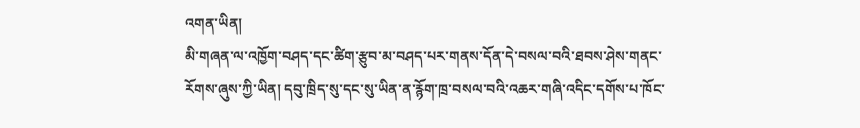འགན་ཡིན།
མི་གཞན་ལ་འཁྱོག་བཤད་དང་ཚིག་རྩུབ་མ་བཤད་པར་གནས་དོན་དེ་བསལ་བའི་ཐབས་ཤེས་གནང་རོགས་ཞུས་ཀྱི་ཡིན། དབུ་ཁྲིད་སུ་དང་སུ་ཡིན་ན་རྙོག་ཁྲ་བསལ་བའི་འཆར་གཞི་འདིང་དགོས་པ་ཁོང་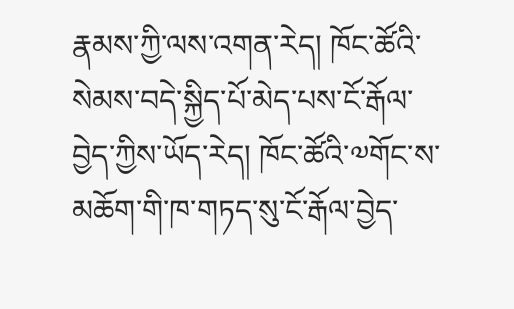རྣམས་ཀྱི་ལས་འགན་རེད། ཁོང་ཚོའི་སེམས་བདེ་སྐྱིད་པོ་མེད་པས་ངོ་རྒོལ་བྱེད་ཀྱིས་ཡོད་རེད། ཁོང་ཚོའི་༧གོང་ས་མཆོག་གི་ཁ་གཏད་སུ་ངོ་རྒོལ་བྱེད་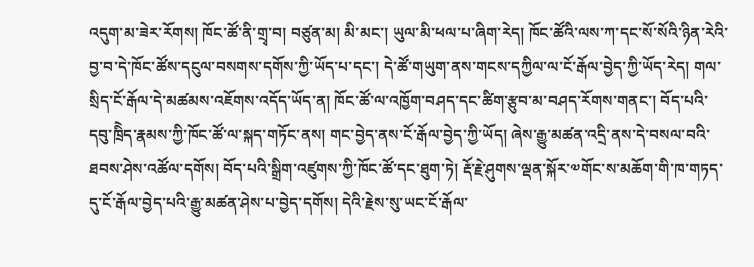འདུག་མ་ཟེར་རོགས། ཁོང་ཚོ་ནི་གྲྭ་བ། བཙུན་མ། མི་མང་། ཡུལ་མི་ཕལ་པ་ཞིག་རེད། ཁོང་ཚོའི་ལས་ཀ་དང་སོ་སོའི་ཉིན་རེའི་བྱ་བ་དེ་ཁོང་ཚོས་དངུལ་བསགས་དགོས་ཀྱི་ཡོད་པ་དང་། དེ་ཚོ་གཡུག་ནས་གངས་དཀྱིལ་ལ་ངོ་རྒོལ་བྱེད་ཀྱི་ཡོད་རེད། གལ་སྲིད་ངོ་རྒོལ་དེ་མཚམས་འཇོགས་འདོད་ཡོད་ན། ཁོང་ཚོ་ལ་འཁྱོག་བཤད་དང་ཚིག་རྩུབ་མ་བཤད་རོགས་གནང་། བོད་པའི་དབུ་ཁྲིེད་རྣམས་ཀྱི་ཁོང་ཚོ་ལ་སྐད་གཏོང་ནས། གང་བྱེད་ནས་ངོ་རྒོལ་བྱེད་ཀྱི་ཡོད། ཞེས་རྒྱུ་མཚན་འདྲི་ནས་དེ་བསལ་བའི་ཐབས་ཤེས་འཚོལ་དགོས། བོད་པའི་སྒྲིག་འཛུགས་ཀྱི་ཁོང་ཚོ་དང་ཐུག་ཏེ། རྡོ་རྗེ་ཤུགས་ལྡན་སྐོར་༧གོང་ས་མཆོག་གི་ཁ་གཏད་དུ་ངོ་རྒོལ་བྱེད་པའི་རྒྱུ་མཚན་ཤེས་པ་བྱེད་དགོས། དེའི་རྗེས་སུ་ཡང་ངོ་རྒོལ་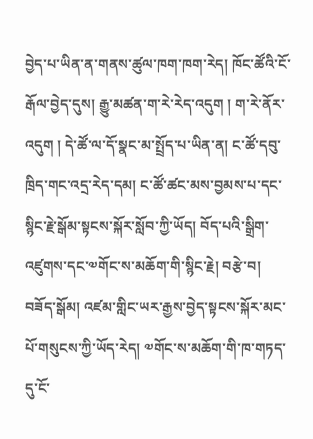བྱེད་པ་ཡིན་ན་གནས་ཚུལ་ཁག་ཁག་རེད། ཁོང་ཚོའི་ངོ་རྒོལ་བྱེད་དུས། རྒྱུ་མཚན་ག་རེ་རེད་འདུག ། ག་རེ་ནོར་འདུག ། དེ་ཚོ་ལ་དོ་སྣང་མ་སྤྲོད་པ་ཡིན་ན། ང་ཚོ་དབུ་ཁྲིད་གང་འདྲ་རེད་དམ། ང་ཚོ་ཚང་མས་བྱམས་པ་དང་སྙིང་རྗེ་སྒོམ་སྟངས་སྐོར་སློབ་ཀྱི་ཡོད། བོད་པའི་སྒྲིག་འཛུགས་དང་༧གོང་ས་མཆོག་གི་སྙིང་རྗེ། བརྩེ་བ། བཟོད་སྒོམ། འཛམ་གླིང་ཡར་རྒྱས་བྱེད་སྟངས་སྐོར་མང་པོ་གསུངས་ཀྱི་ཡོད་རེད། ༧གོང་ས་མཆོག་གི་ཁ་གཏད་དུ་ངོ་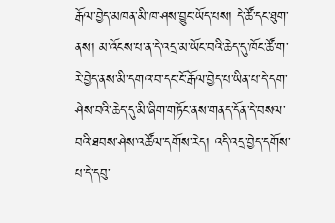རྒོལ་བྱེད་མཁན་མི་ཁ་ཤས་བྱུང་ཡོད་པས། དེ་ཚོ་དང་ཐུག་ནས། མ་འོངས་པ་ན་དེ་འདྲ་མ་ཡོང་བའི་ཆེད་དུ་ཁོང་ཚོ་ག་རེ་བྱེད་ནས་མི་དགའ་བ་དང་ངོ་རྒོལ་བྱེད་པ་ཡིན་པ་དེ་དག་ཤེས་བའི་ཆེད་དུ་མི་ཞིག་གཏོང་ནས་གནད་དོན་དེ་བསལ་བའི་ཐབས་ཤེས་འཚོལ་དགོས་རེད། འདི་འདྲ་བྱེད་དགོས་པ་དེ་དབུ་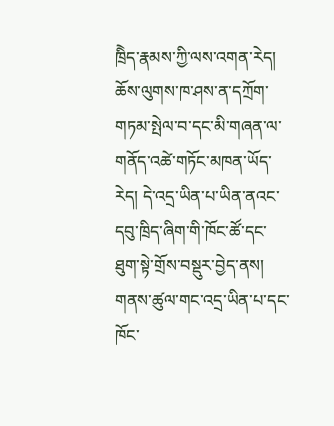ཁྲིེད་རྣམས་ཀྱི་ལས་འགན་རེད། ཆོས་ལུགས་ཁ་ཤས་ན་དཀྲོག་གཏམ་སྤེལ་བ་དང་མི་གཞན་ལ་གནོད་འཚེ་གཏོང་མཁན་ཡོད་རེད། དེ་འདྲ་ཡིན་པ་ཡིན་ནའང་དབུ་ཁྲིད་ཞིག་གི་ཁོང་ཚོ་དང་ཐུག་སྟེ་གྲོས་བསྡུར་བྱེད་ནས། གནས་ཚུལ་གང་འདྲ་ཡིན་པ་དང་ཁོང་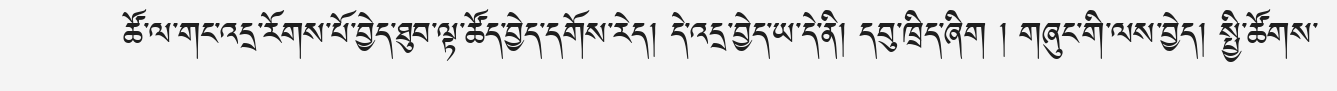ཚོ་ལ་གང་འདྲ་རོགས་པོ་བྱེད་ཐུབ་ལྟ་ཚོད་བྱེད་དགོས་རེད། དེ་འདྲ་བྱེད་ཡ་དེ་ནི། དབུ་ཁྲིད་ཞིག ། གཞུང་གི་ལས་བྱེད། སྤྱི་ཚོགས་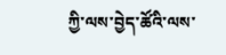ཀྱི་ལས་བྱེད་ཚོའི་ལས་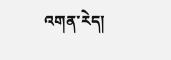འགན་རེད།